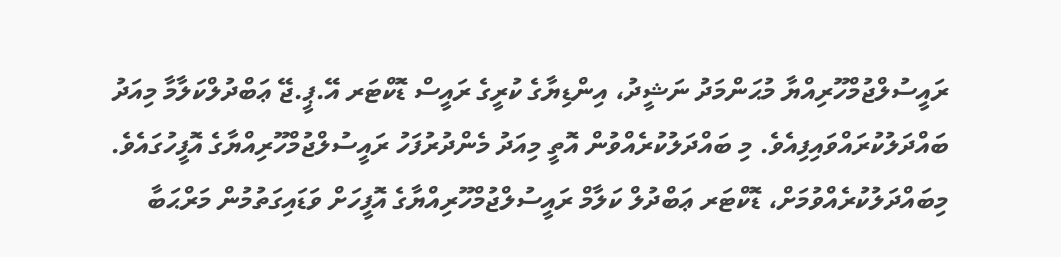ރައީސުލްޖުމްހޫރިއްޔާ މުޙަންމަދު ނަޝީދު، އިންޑިޔާގެ ކުރީގެ ރައީސް ޑޮކްޓަރ އޭ.ޕީ.ޖޭ ޢަބްދުލްކަލާމާ މިއަދު ބައްދަލުކުރައްވައިފިއެވެ. މި ބައްދަލުކުރެއްވުން އޮތީ މިއަދު މެންދުރުފަހު ރައީސުލްޖުމްހޫރިއްޔާގެ އޮފީހުގައެވެ. މިބައްދަލުކުރެއްވުމަށް، ޑޮކްޓަރ ޢަބްދުލް ކަލާމް ރައީސުލްޖުމްހޫރިއްޔާގެ އޮފީހަށް ވަޑައިގަތުމުން މަރްޙަބާ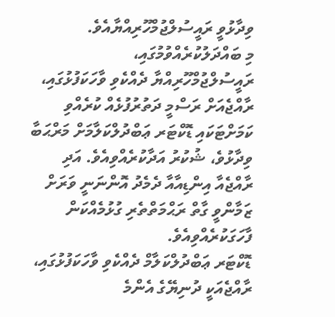ވިދާޅުވީ ރައީސުލްޖުމްހޫރިއްޔާއެވެ.
މި ބައްދަލުކުރެއްވުމުގައި، ރައީސުލްޖުމްހޫރިއްޔާ ދެއްކެވި ވާހަކަފުޅުގައި، ރާއްޖެއަށް ރަސްމީ ދަތުރުފުޅެއް ކުރެއްވި ކަމަށްޓަކައި ޑޮކްޓަރ ޢަބްދުލްކަލާމަށް މަރްޙަބާ ވިދާޅުވެ، ޝުކުރު އަދާކުރެއްވިއެވެ. އަދި ރާއްޖެއާ އިންޑިއާއާ ދެމެދު އޮންނަނީ ވަރަށް ޒަމާންވީ ގާތް ރަޙްމަތްތެރި ގުޅުމެއްކަން ފާހަގަކުރެއްވިއެވެ.
ޑޮކްޓަރ ޢަބްދުލްކަލާމް ދެއްކެވި ވާހަކަފުޅުގައި، ރާއްޖެއަކީ ދުނިޔޭގެ އެންމެ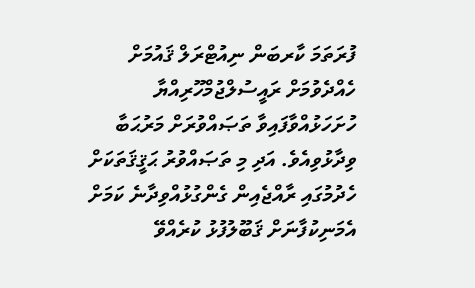ފުރަތަމަ ކާރބަން ނިއުޓްރަލް ޤައުމަށް ހެއްދެވުމަށް ރައީސުލްޖުމްހޫރިއްޔާ ހުށަހަޅުއްވާފައިވާ ތަޞައްވުރަށް މަރުޙަބާ ވިދާޅުވިއެވެ. އަދި މި ތަޞައްވުރު ޙަޤީޤަތަކަށް ހެދުމުގައި ރާއްޖެއިން ގެންގުޅުއްވިދާނެ ކަމަށް އެމަނިކުފާނަށް ޤަބޫލުފުޅު ކުރެއްވޭ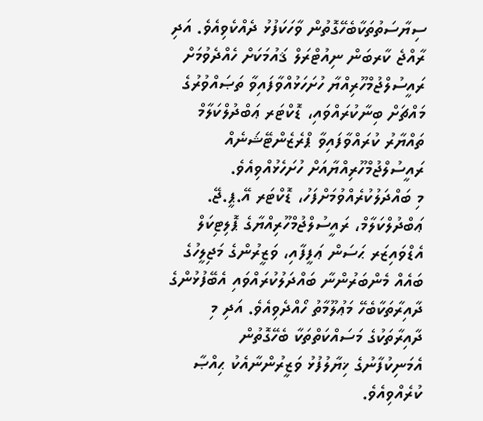ސިޔާސަތުތަކާބެހޭގޮތުން ވާހަކަފުޅު ދެއްކެވިއެވެ. އަދި ރާއްޖެ ކާރބަން ނިއުޓްރަލް ޤައުމަކަށް ހެއްދެވުމަށް ރައީސުލްޖުމްހޫރިއްޔާ ހުށަހަޅުއްވާފައިވާ ތަޞައްވުރުގެ މައްޗަށް ބިނާކުރައްވައި، ޑޮކްޓަރ ޢަބްދުލްކަލާމް ތައްޔާރު ކުރައްވާފައިވާ ޕްރެޒެންޓޭޝަނެއް ރައީސުލްޖުމްހޫރިއްޔާއަށް ހުށަހެޅުއްވިއެވެ.
މި ބައްދަލުކުރެއްވުމަށްފަހު، ޑޮކްޓަރ އޭ.ޕީ.ޖޭ. ޢަބްދުލްކަލާމް، ރައީސުލްޖުމްހޫރިއްޔާގެ ޕޮލިޓިކަލް އެޑްވައިޒަރ ޙަސަން ޢަފީފާއި، ވަޒީރުންގެ މަޖިލީހުގެ ބައެއް މެންބަރުންނާ ބައްދަލުކުރައްވައި އެބޭފުޅުންގެ ދާއިރާތަކާބެހޭ މަޢުލޫމާތު ހޯއްދެވިއެވެ. އަދި މި ދާއިރާތަކުގެ މަސައްކަތްތަކާ ބެހޭގޮތުން އެމަނިކުފާނުގެ ޚިޔާލުފުޅު ވަޒީރުންނާއެކު ޙިއްޞާ ކުރެއްވިއެވެ.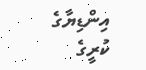އިންޑިޔާގެ ކުރީގެ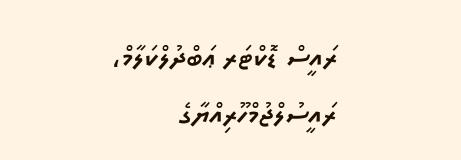ރައީސް ޑޮކްޓަރ ޢަބްދުލްކަލާމް، ރައީސުލްޖުމްހޫރިއްޔާގެ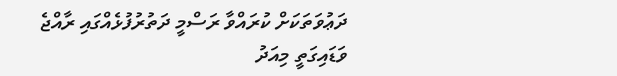ދަޢުވަތަކަށް ކުރައްވާ ރަސްމީ ދަތުރުފުޅެއްގައި ރާއްޖެ ވަޑައިގަތީ މިއަދު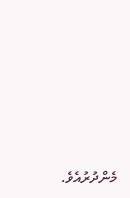މެންދުރުއެވެ.